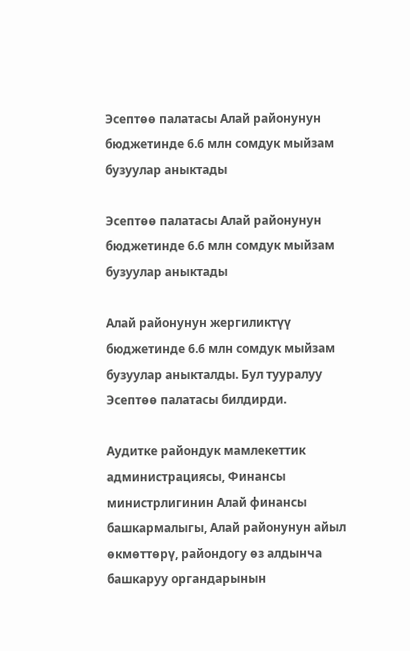Эсептөө палатасы Алай районунун бюджетинде 6.6 млн сомдук мыйзам бузуулар аныктады

Эсептөө палатасы Алай районунун бюджетинде 6.6 млн сомдук мыйзам бузуулар аныктады

Алай районунун жергиликтүү бюджетинде 6.6 млн сомдук мыйзам бузуулар аныкталды. Бул тууралуу Эсептөө палатасы билдирди.

Аудитке райондук мамлекеттик администрациясы, Финансы министрлигинин Алай финансы башкармалыгы, Алай районунун айыл өкмөттөрү, райондогу өз алдынча башкаруу органдарынын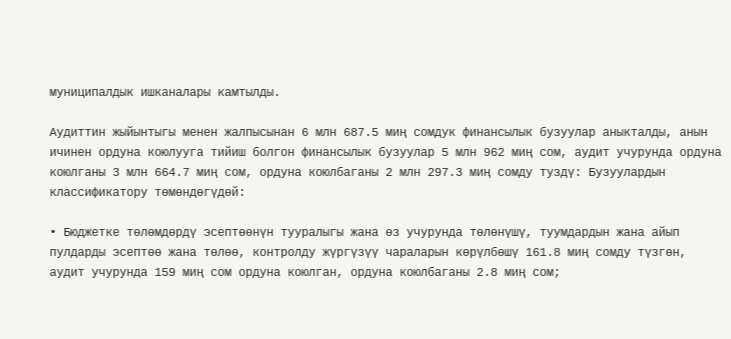муниципалдык ишканалары камтылды.

Аудиттин жыйынтыгы менен жалпысынан 6 млн 687.5 миң сомдук финансылык бузуулар аныкталды, анын ичинен ордуна коюлууга тийиш болгон финансылык бузуулар 5 млн 962 миң сом, аудит учурунда ордуна коюлганы 3 млн 664.7 миң сом, ордуна коюлбаганы 2 млн 297.3 миң сомду туздү: Бузуулардын классификатору төмөндөгүдөй:

• Бюджетке төлөмдөрдү эсептөөнүн тууралыгы жана өз учурунда төлөнүшү, туумдардын жана айып пулдарды эсептөө жана төлөө, контролду жүргүзүү чараларын көрүлбөшү 161.8 миң сомду түзгөн, аудит учурунда 159 миң сом ордуна коюлган, ордуна коюлбаганы 2.8 миң сом;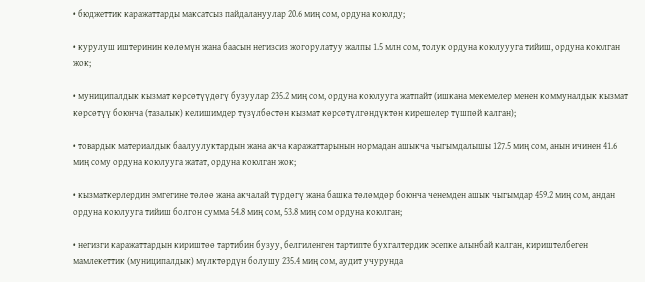• бюджеттик каражаттарды максатсыз пайдалануулар 20.6 миң сом, ордуна коюлду;

• курулуш иштеринин көлөмүн жана баасын негизсиз жогорулатуу жалпы 1.5 млн сом, толук ордуна коюлуууга тийиш, ордуна коюлган жок;

• муниципалдык кызмат көрсөтүүдөгү бузуулар 235.2 миң сом, ордуна коюлууга жатпайт (ишкана мекемелер менен коммуналдык кызмат көрсөтүү боюнча (тазалык) келишимдер түзүлбөстөн кызмат көрсөтүлгөндүктөн кирешелер түшпөй калган);

• товардык материалдык баалуулуктардын жана акча каражаттарынын нормадан ашыкча чыгымдалышы 127.5 миң сом, анын ичинен 41.6 миң сому ордуна коюлууга жатат, ордуна коюлган жок;

• кызматкерлердин эмгегине төлөө жана акчалай түрдөгү жана башка төлөмдөр боюнча ченемден ашык чыгымдар 459.2 миң сом, андан ордуна коюлууга тийиш болгон сумма 54.8 миң сом, 53.8 миң сом ордуна коюлган;

• негизги каражаттардын кириштөө тартибин бузуу, белгиленген тартипте бухгалтердик эсепке алынбай калган, кириштелбеген мамлекеттик (муниципалдык) мүлктөрдүн болушу 235.4 миң сом, аудит учурунда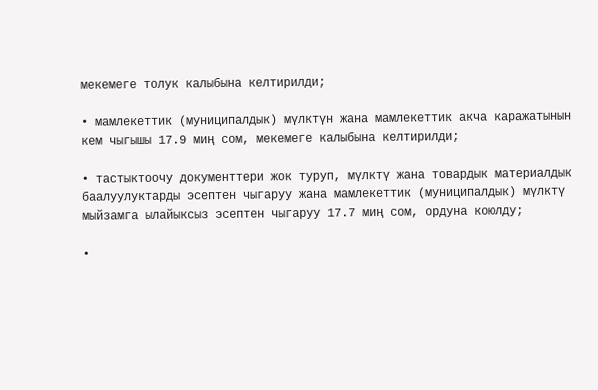мекемеге толук калыбына келтирилди;

• мамлекеттик (муниципалдык) мүлктүн жана мамлекеттик акча каражатынын кем чыгышы 17.9 миң сом, мекемеге калыбына келтирилди;

• тастыктоочу документтери жок туруп, мүлктү жана товардык материалдык баалуулуктарды эсептен чыгаруу жана мамлекеттик (муниципалдык) мүлктү мыйзамга ылайыксыз эсептен чыгаруу 17.7 миң сом, ордуна коюлду;

•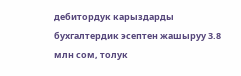дебитордук карыздарды бухгалтердик эсептен жашыруу 3.8 млн сом, толук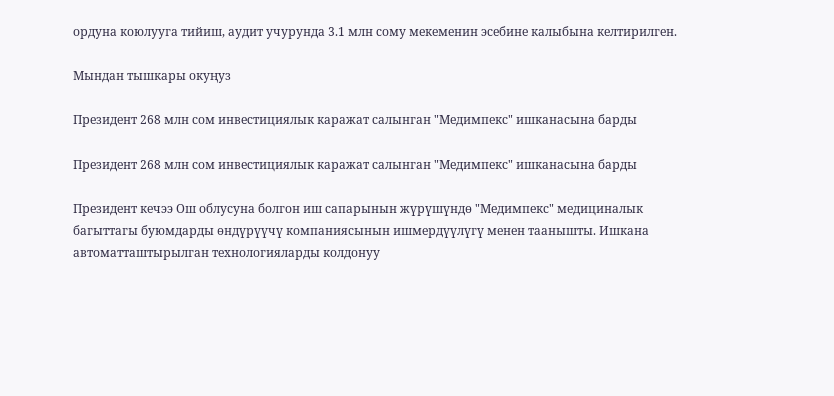ордуна коюлууга тийиш, аудит учурунда 3.1 млн сому мекеменин эсебине калыбына келтирилген.

Мындан тышкары окуңуз

Президент 268 млн сом инвестициялык каражат салынган "Медимпекс" ишканасына барды

Президент 268 млн сом инвестициялык каражат салынган "Медимпекс" ишканасына барды

Президент кечээ Ош облусуна болгон иш сапарынын жүрүшүндө "Медимпекс" медициналык багыттагы буюмдарды өндүрүүчү компаниясынын ишмердүүлүгү менен таанышты. Ишкана автоматташтырылган технологияларды колдонуу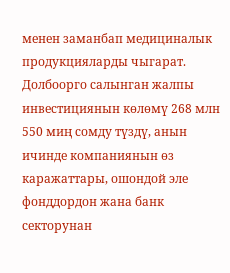менен заманбап медициналык продукцияларды чыгарат. Долбоорго салынган жалпы инвестициянын көлөмү 268 млн 550 миң сомду түздү, анын ичинде компаниянын өз каражаттары, ошондой эле фонддордон жана банк секторунан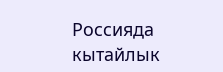Россияда кытайлык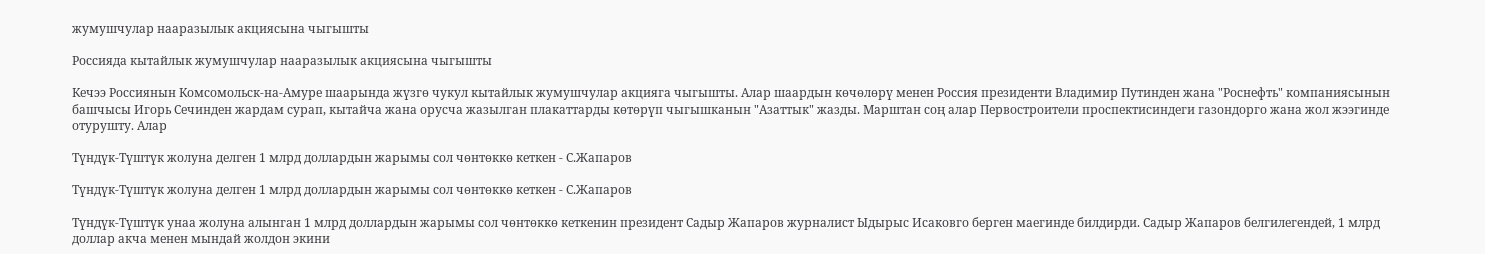жумушчулар нааразылык акциясына чыгышты

Россияда кытайлык жумушчулар нааразылык акциясына чыгышты

Кечээ Россиянын Комсомольск-на-Амуре шаарында жүзгө чукул кытайлык жумушчулар акцияга чыгышты. Алар шаардын көчөлөрү менен Россия президенти Владимир Путинден жана "Роснефть" компаниясынын башчысы Игорь Сечинден жардам сурап, кытайча жана орусча жазылган плакаттарды көтөрүп чыгышканын "Азаттык" жазды. Марштан соң алар Первостроители проспектисиндеги газондорго жана жол жээгинде отурушту. Алар

Түндүк-Түштүк жолуна делген 1 млрд доллардын жарымы сол чөнтөккө кеткен - С.Жапаров

Түндүк-Түштүк жолуна делген 1 млрд доллардын жарымы сол чөнтөккө кеткен - С.Жапаров

Түндүк-Түштүк унаа жолуна алынган 1 млрд доллардын жарымы сол чөнтөккө кеткенин президент Садыр Жапаров журналист Ыдырыс Исаковго берген маегинде билдирди. Садыр Жапаров белгилегендей, 1 млрд доллар акча менен мындай жолдон экини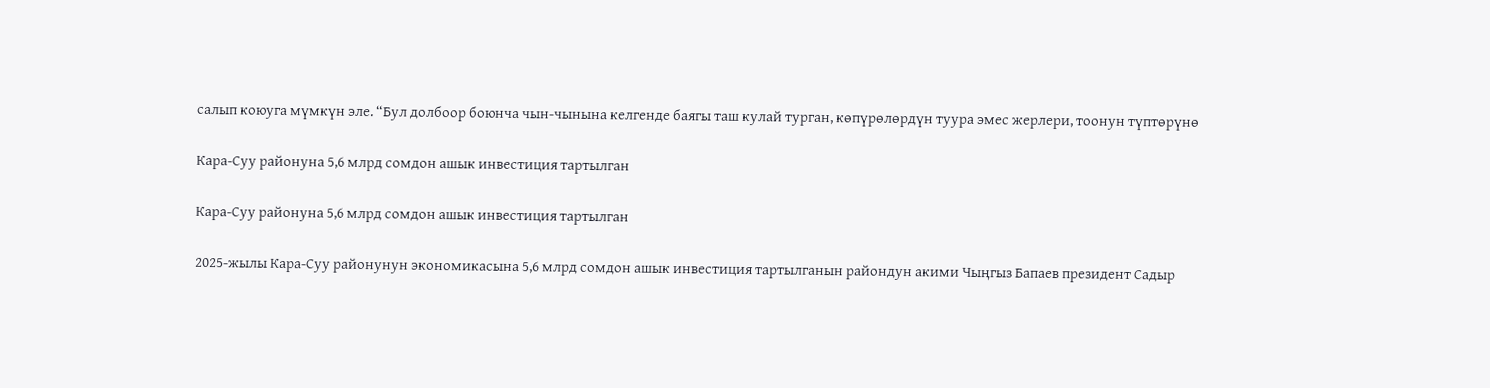салып коюуга мүмкүн эле. “Бул долбоор боюнча чын-чынына келгенде баягы таш кулай турган, көпүрөлөрдүн туура эмес жерлери, тоонун түптөрүнө

Кара-Суу районуна 5,6 млрд сомдон ашык инвестиция тартылган

Кара-Суу районуна 5,6 млрд сомдон ашык инвестиция тартылган

2025-жылы Кара-Суу районунун экономикасына 5,6 млрд сомдон ашык инвестиция тартылганын райондун акими Чыңгыз Бапаев президент Садыр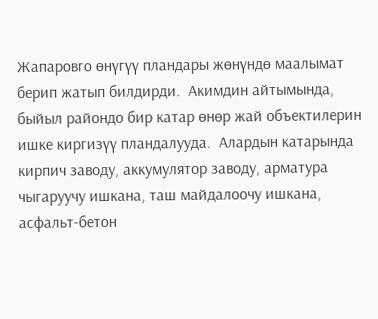Жапаровго өнүгүү пландары жөнүндө маалымат берип жатып билдирди.  Акимдин айтымында, быйыл райондо бир катар өнөр жай объектилерин ишке киргизүү пландалууда.  Алардын катарында кирпич заводу, аккумулятор заводу, арматура чыгаруучу ишкана, таш майдалоочу ишкана, асфальт-бетон